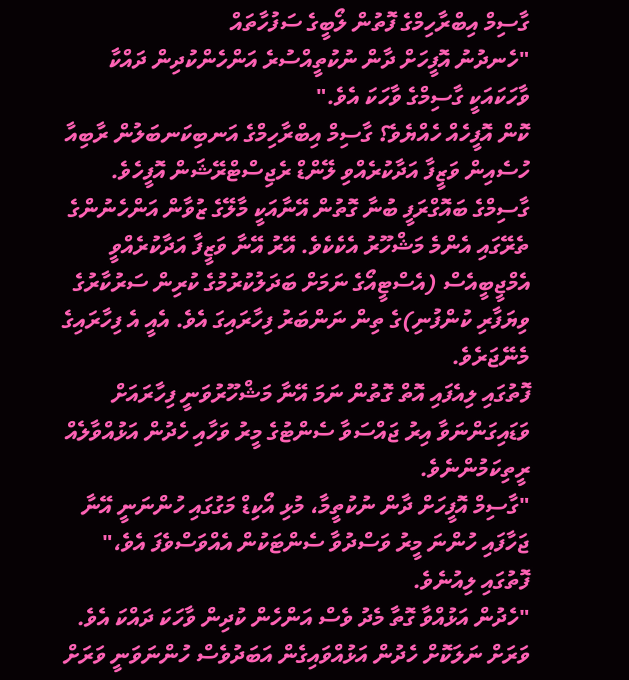ގާސިމް އިބްރާހިމްގެ ފޮތުން ލޯބީގެ ސަފުހާތައް
"ހެނދުނު އޮފީހަށް ދާން ނުކުތީއްސުރެ އަންހެންކުދިން ދައްކާ ވާހަކައަކީ ގާސިމްގެ ވާހަކަ އެވެ."
ކޮން އޮފީހެއް ހެއްޔެވެ؟ ގާސިމް އިބްރާހިމްގެ އަނބިކަނބަލުން ރާބިއާ ހުސެއިން ވަޒީފާ އަދާކުރެއްވި ލޭންޑް ރެޖިސްޓްރޭޝަން އޮފީހެވެ.
ގާސިމްގެ ބައޮގްރަފީ ބުނާ ގޮތުން އޭނާއަކީ މާލޭގެ ޒުވާން އަންހެނުންގެ ތެރޭގައި އެންމެ މަޝްހޫރު އެކެކެވެ. އޭރު އޭނާ ވަޒީފާ އަދާކުރެއްވީ އެމްޖީބީއެސް (އެސްޓީއޯގެ ނަމަށް ބަދަލުކުރުމުގެ ކުރިން ސަރުކާރުގެ ވިޔަފާރި ކުންފުނި)ގެ ތިން ނަންބަރު ފިހާރައިގަ އެވެ. އެއީ އެ ފިހާރައިގެ މެނޭޖަރެވެ.
ފޮތުގައި ލިއެފައި އޮތް ގޮތުން ނަމަ އޭނާ މަޝްހޫރުވަނީ ފިހާރައަށް ވަޑައިގަންނަވާ އިރު ޖައްސަވާ ސެންޓުގެ މީރު ވަހާއި ހެދުން އަޅުއްވާލެއް ރީތިކަމުންނެވެ.
"ގާސިމް އޮފީހަށް ދާން ނުކުތީމާ، މުޅި އޯކިޑް މަގުގައި ހުންނަނީ އޭނާ ޖަހާފައި ހުންނަ މީރު ވަސްދުވާ ސެންޓަކުން އެއްވަސްވެފަ އެވެ،" ފޮތުގައި ލިއުނެވެ.
"ހެދުން އަޅުއްވާ ގޮތާ މެދު ވެސް އަންހެން ކުދިން ވާހަކަ ދައްކަ އެވެ. ވަރަށް ނަލަކޮށް ހެދުން އަޅުއްވައިގެން އަބަދުވެސް ހުންނަވަނީ ވަރަށް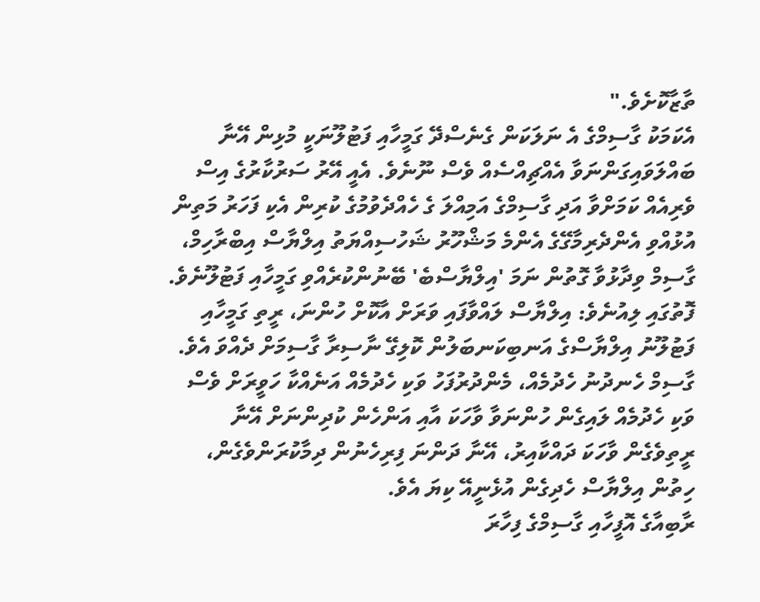ތާޒާކޮށެވެ."
އެކަމަކު ގާސިމްގެ އެ ނަލަކަން ގެނެސްދޭ ގަމީހާއި ފަޓުލޫނަކީ މުޅިން އޭނާ ބައްލަވައިގަންނަވާ އެއްޗިއްސެއް ވެސް ނޫނެވެ. އެއީ އޭރު ސަރުކާރުގެ އިސް ވެރިއެއް ކަމަށްވާ އަދި ގާސިމްގެ އަމިއްލަ ގެ ހެއްދެވުމުގެ ކުރިން އެކި ފަހަރު މަތިން އުޅުއްވި އެންދެރިމާގޭގެ އެންމެ މަޝްހޫރު ޝަހުސިއްޔަތު އިލްޔާސް އިބްރާހިމް، ގާސިމް ވިދާޅުވާ ގޮތުން ނަމަ 'އިލްޔާސްބެ' ބޭނުންކުރެއްވި ގަމީހާއި ފަޓުލޫނެވެ.
ފޮތުގައި ލިއުނެވެ: އިލްޔާސް ލައްވާފައި ވަރަށް އާކޮށް ހުންނަ، ރީތި ގަމީހާއި ފަޓުލޫނު އިލްޔާސްގެ އަނބިކަނބަލުން ކޮލިގޭ ނާސިރާ ގާސިމަށް ދެއްވަ އެވެ. ގާސިމް ހެނދުނު ހެދުމެއް، މެންދުރުފަހު ވަކި ހެދުމެއް އަނެއްކާ ހަވީރަށް ވެސް ވަކި ހެދުމެއް ލައިގެން ހުންނަވާ ވާހަކަ އާއި އަންހެން ކުދިންނަށް އޭނާ ރީތިވެގެން ވާހަކަ ދައްކާއިރު، އޭނާ ދަންނަ ފިރިހެނުން ދިމާކުރަންވެގެން، ހިތުން އިލްޔާސް ހެދިގެން އުޅެނީއޭ ކިޔަ އެވެ.
ރާބިއާގެ އޮފީހާއި ގާސިމްގެ ފިހާރަ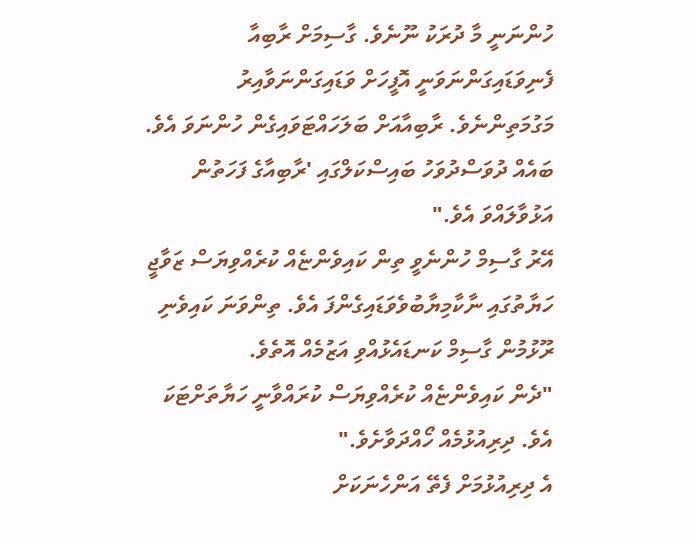ހުންނަނީ މާ ދުރަކު ނޫނެވެ. ގާސިމަށް ރާބިއާ ފެނިވަޑައިގަންނަވަނީ އޮފީހަށް ވަޑައިގަންނަވާއިރު މަގުމަތިންނެވެ. ރާބިއާއަށް ބަލަހައްޓަވައިގެން ހުންނަވަ އެވެ. ބައެއް ދުވަސްދުވަހު ބައިސްކަލްގައި 'ރާބިއާގެ ފަހަތުން އަޅުވާލައްވަ އެވެ."
އޭރު ގާސިމް ހުންނެވީ ތިން ކައިވެންޏެއް ކުރެއްވިޔަސް ޒަވާޖީ ހަޔާތުގައި ނާކާމިޔާބުވެވަޑައިގެންފަ އެވެ. ތިންވަނަ ކައިވެނި ރޫޅުމުން ގާސިމް ކަނޑައެޅުއްވި އަޒުމެއް އޮތެވެ.
"ދެން ކައިވެންޏެއް ކުރެއްވިޔަސް ކުރައްވާނީ ހަޔާތަށްޓަކަ އެވެ. ދިރިއުޅުމެއް ހޯއްދަވާށެވެ."
އެ ދިރިއުޅުމަށް ފެތޭ އަންހެނަކަށް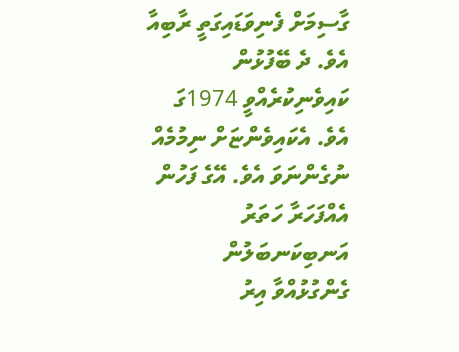ގާސިމަށް ފެނިވަޑައިގަތީ ރާބިއާ އެވެ. ދެ ބޭފުޅުން ކައިވެނިކުރެއްވީ 1974ގަ އެވެ. އެކައިވެންޏަށް ނިމުމެއް ނުގެންނަވަ އެވެ. އޭގެ ފަހުން އެއްފަހަރާ ހަތަރު އަނބިކަނބަލުން ގެންގުޅުއްވާ އިރު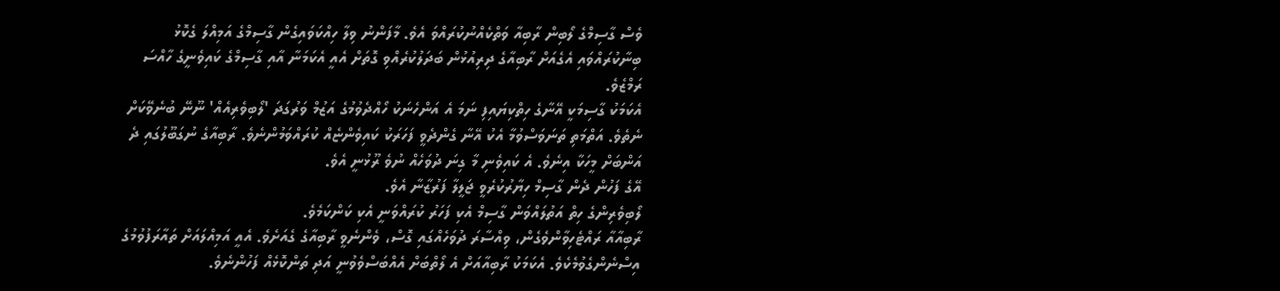ވެސް ގާސިމްގެ ލޯބިން ރާބިއާ ވަތްކެއްނުކުރައްވަ އެވެ. މާފަންނު ވިލާ ހިއްކަވައިގެން ގާސިމްގެ އަމިއްލަ ގެކޮޅު ބިނާކުރައްވައި އެގެއަށް ރާބިއާގެ ދިރިއުޅުން ބަދަލުކުރެއްވި ގޮތަށް އެއީ އެކަމަނާ އާއި ގާސިމްގެ ކައިވެނީގެ ހާއްސަ ރަމްޒެވެ.
އެކަމަކު ގާސިމަކީ އޭނާގެ ހިތްކިޔައިފި ނަމަ އެ އަންހެނަކު ހޯއްދެވުމުގެ އަޒުމް ވަރުގަދަ 'ލޯބިވެރިއެއް' ނޫނޭ ބުނެވޭކަށް ނެތެވެ. އަތްމަތި ތަނަވަސްވުމާ އެކު އޭނާ ގެންދެވީ ފަހަރަކު ކައިވެންޏެއް ކުރައްވަމުންނެވެ. ރާބިއާގެ ނުގަބޫލުގައި ދެ އަންބަށް މީހަކާ އިނެވެ. އެ ކައިވެނި މާ ގިނަ ދުވަހެއް ނުވެ ރޫޅުނީ އެވެ.
އޭގެ ފަހުން ދެން ގާސިމް ހިޔާރުކުރެވީ ޖަލީލާ ފަރުޒާނާ އެވެ.
ލޯބިވެރިންގެ ހިތް އަތުލައްވަން ގާސިމް އެކި ފަހަރު ކުރައްވަނީ އެކި ކަންކަމެވެ.
ރާބިއާއާ ރައްޓެހިވާންވެގެން، ވިއްސާރަ ދުވަހެއްގައި ގޮސް، ވެންނެވީ ރާބިއާގެ ގެއަށެވެ. އެއީ އަމިއްލައަށް ތައާރަފުވުމުގެ އިސްނެންގެވުމެކެވެ. އެކަމަކު ރާބިއާއަށް އެ ލޯތްބަށް އެއްބަސްވެވުނީ އަދި ތަންކޮޅެއް ފަހުންނެވެ.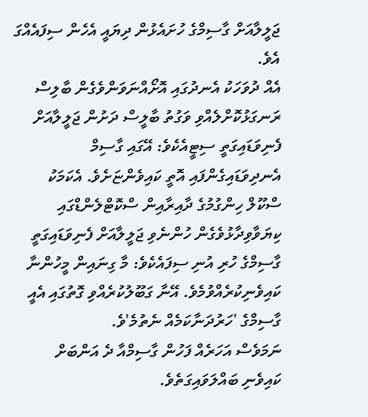ޖަލީލާއަށް ގާސިމްގެ ހުށައެޅުން ދިޔައީ އެހެން ސިފައެއްގަ އެވެ.
އެއް ދުވަހަކު އެނދުގައި އޮށޯއްނަވަންވެގެން ބާލިސް ރަނގަޅުކޮށްލެއްވި ވަގުތު ބާލީސް ދަށުން ޖަލީލާއަށް ފެނިވަޑައިގަތީ ސިޓީއެކެވެ: އޭގައި ގާސިމް އެނދިވަޑައިގެންފައި އޮތީ ކައިވެންޏަށެވެ. އެކަމަކު ސްކޫލް ހިންގުމުގެ ދާއިރާއިން ސްކޮޓްލެންޑްގައި ކިޔަވާވިދާޅުވެގެން ހުންނެވި ޖަލީލާއަށް ފެނިވަޑައިގަތީ ގާސިމްގެ ހުރި އުނި ސިފައެކެވެ: މާ ގިނައިން މީހުންނާ ކައިވެނިކުރެއްވުމެވެ. އޭނާ ގަބޫލުކުރެއްވި ގޮތުގައި އެއީ ގާސިމްގެ 'ހަރުދަނާކަމެއް ނެތުމެ'ވެ.
ނަމަވެސް އަހަރެއް ފަހުން ގާސިމްއާ ދެ އަންބަށް ކައިވެނި ބައްލަވައިގަތެވެ.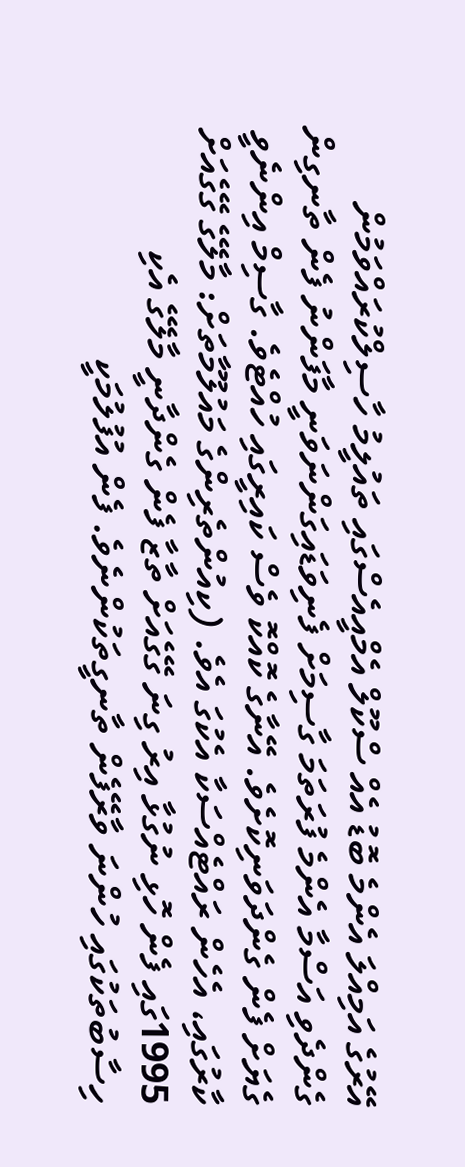އޭރުގެ އަމިއްލަ އެންމެ ބޮޑު އެއް ސްކޫލް އެމްއީއެސްގައި ތައުލީމު ހާސިލްކުރައްވަމުން ގެންދެވި އަސްމާ އެންމެ ފުރަތަމަ ގާސިމަށް ފެނިވަޑައިގަންނަވަނީ މާފަންނު ފެން ތާނގިން ގެޔަށް ފެން ގެންދަވަނިކޮށެވެ. އޭނާގެ ކޮއްކޮ ވެސް ކައިރީގައި ހުއްޓެވެ. ގާސިމް އިންނެވީ ކާރުގައި، އެހެން ރައްޓެއްސަކާ އެކުގަ އެވެ. (ކިއުންތެރިންގެ މައުލޫމާތަށް: މާލޭގެ ގޭގެއަށް 1995ގައި ފެން ހޮޅި ނުގުޅާ އިރު ގިނަ ގޭގެއަށް ތާޒާ ފެން ގެންދާނީ މާލޭގެ އެކި ހިސާބުތަކުގައި ހުންނަ ވާރޭފެން ތާނގީތަކުންނެވެ. ފެން އުފުލުމަކީ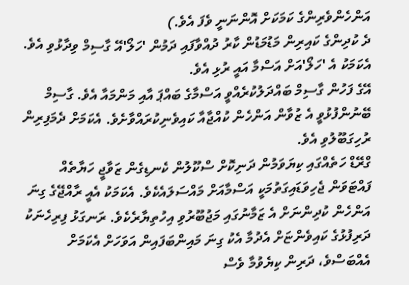އަންހެންވެރިންގެ ކަމަކަށް އޮންނަނީ ވެފަ އެވެ.)
ދެ ކުދިންގެ ކައިރިން މަޑުމަޑުން ކާރު ދުއްވާފައި ދަމުން 'ހަލޯ'އޭ ގާސިމް ވިދާޅުވި އެވެ. އެކަމަކު އެ 'ހަލޯ'އަށް އަސްމާ އައީ ރުޅި އެވެ.
އޭގެ ފަހުން ގާސިމް ބައްދަލުކުރެއްވީ އަސްމާގެ ބައްޕަ އާއި މަންމައާ އެވެ. ގާސިމް ބޭނުންފުޅުވީ އެ ޒުވާން އަންހެން ކުއްޖާއާ ކައިވެނިކުރައްވާށެވެ. އެކަމަށް ދެމަފިރިން ރުހިގަބޫލުވި އެވެ.
ގްރޭޑް ހަތެއްގައި ކިޔަވަމުން ދަނިކޮށް ސްކޫލުން ކެނޑިގެން ޒަވާޖީ ހަޔާތެއް ފައްޓަވަން ޖެހިވަޑައިގަތުމަކީ އަސްމާއަށް މައްސަލައެކެވެ. އެކަމަކު އެއީ ރާއްޖޭގެ ގިނަ އަންހެން ކުދިންނަށް އެ ޒަމާނުގައި މަޖުބޫރުވި އިހުތިޔާރެކެވެ. ރަނގަޅު ފިރިހެނަކު ދަރިފުޅުގެ ކައިވެންޏަށް އެދުމާ އެކު ގިނަ މައިންބަފައިން އަވަހަށް އެކަމަށް އެއްބަސްވެ، ދަރިން ކިޔެވުމާ ވެސް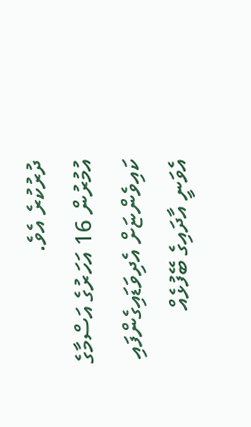ދުރުކުރެ އެވެ.
އުމުރުން 16 އަހަރުގެ އަސްމާގެ ކައިވެންޏަށް އެދިވަޑައިގެންފައި އެވަނީ އާދައިގެ ބޭފުޅެއް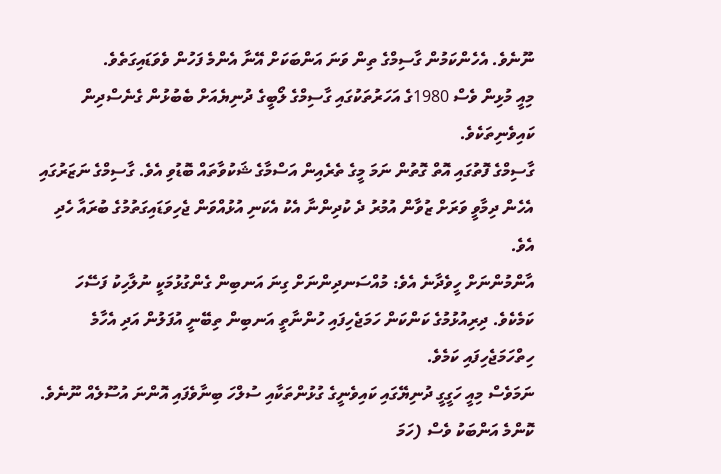ނޫނެވެ. އެހެންކަމުން ގާސިމްގެ ތިން ވަނަ އަންބަކަށް އޭނާ އެންމެ ފަހުން ވެވަޑައިގަތެވެ.
މިއީ މުޅިން ވެސް 1980ގެ އަހަރުތަކުގައި ގާސިމްގެ ލޯބީގެ ދުނިޔެއަށް ބެބުޅުން ގެނެސްދިން ކައިވެނިތަކެވެ.
ގާސިމްގެ ފޮތުގައި އޮތް ގޮތުން ނަމަ މީގެ ތެރެއިން އަސްމާގެ ޝަކުވާތައް ބޮޑުވި އެވެ. ގާސިމްގެ ނަޒަރުގައި އެހެން ދިމާވީ ވަރަށް ޒުވާން އުމުރު ދެ ކުދިންނާ އެކު އެކަނި އުޅުއްވަން ޖެހިވަޑައިގަތުމުގެ ބުރައާ ހެދި އެވެ.
އާންމުންނަށް ހީވެދާނެ އެވެ: މުއްސަނދިންނަށް ގިނަ އަނބިން ގެންގުޅުމަކީ ނުލާހިކު ފަސޭހަ ކަމެކެވެ. ދިރިއުޅުމުގެ ކަންކަން ހަމަޖެހިފައި ހުންނާތީ އަނބިން ތިބޭނީ އުފަލުން އަދި އެހާމެ ހިތްހަމަޖެހިފައި ކަމެވެ.
ނަމަވެސް މިއީ ހަގީގީ ދުނިޔޭގައި ކައިވެނީގެ ގުޅުންތަކާއި ސުލްހަ ބިނާވެފައި އޮންނަ އުސޫލެއް ނޫނެވެ. ކޮންމެ އަންބަކު ވެސް (ހަމަ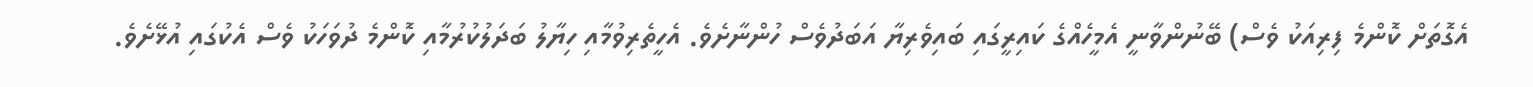އެގޮތަށް ކޮންމެ ފިރިއަކު ވެސް) ބޭނުންވާނީ އެމީހެއްގެ ކައިރީގައި ބައިވެރިޔާ އަބަދުވެސް ހުންނާށެވެ. އެހީތެރިވުމާއި ހިޔާލު ބަދަލުކުރުމާއި ކޮންމެ ދުވަހަކު ވެސް އެކުގައި އުޅޭށެވެ.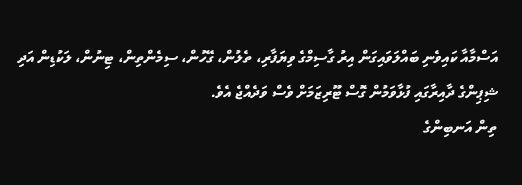އަސްމާއާ ކައިވެނި ބައްލަވައިގަން އިރު ގާސިމްގެ ވިޔަފާރި، ތެލުން، ގޭހުން، ސިމެންތިން، ޓިނުން، ލަކުޑިން އަދި ޝިޕިންގެ ދާއިރާގައި ފުޅާވަމުން ގޮސް ޓޫރިޒަމަށް ވެސް ވަދެއްޖެ އެވެ.
ތިން އަނބިންގެ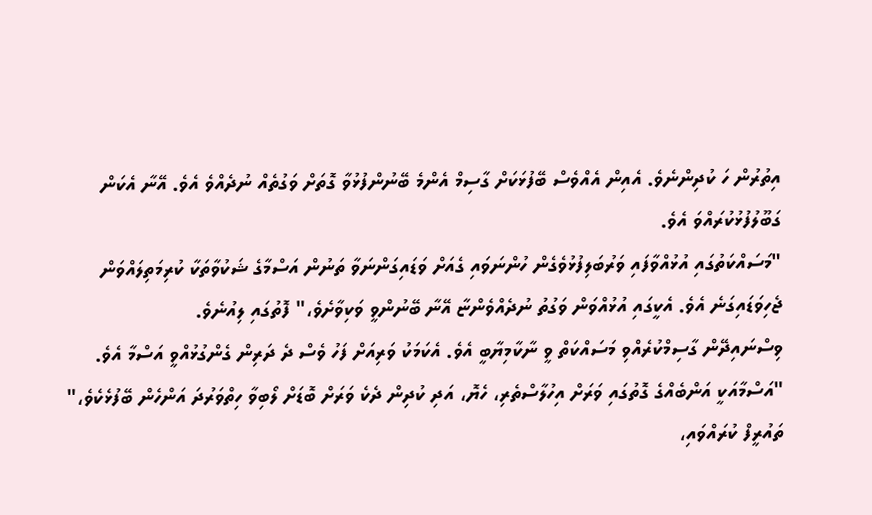އިތުރުން ހަ ކުދިންނެވެ. އެއިން އެއްވެސް ބޭފުޅަކަށް ގާސިމް އެންމެ ބޭނުންފުޅުވާ ގޮތަށް ވަގުތެއް ނުދެއްވެ އެވެ. އޭނާ އެކަން ގަބޫލުފުޅުކުރައްވަ އެވެ.
"މަސައްކަތުގައި އުޅުއްވާފައި ވަރުބަލިފުޅުވެގެން ހުންނަވައި ގެއަށް ވަޑައިގަންނަވާ ތަނުން އަސްމާގެ ޝަކުވާތަކާ ކުރިމަތިލައްވަން ޖެހިވަޑައިގަނެ އެވެ. އެކީގައި އުޅުއްވަން ވަގުތު ނުދެއްވެންޏާ އޭނާ ބޭނުންވީ ވަކިވާށެވެ،" ފޮތުގައި ލިއުނެވެ.
ވިސްނައިދޭން ގާސިމްކުރެއްވި މަސައްކަތް ވީ ނާކާމިޔާބީ އެވެ. އެކަމަކު ވަރިއަށް ފަހު ވެސް ދެ ދަރިން ގެންގުޅުއްވީ އަސްމާ އެވެ.
"އަސްމާއަކީ އަންބެއްގެ ގޮތުގައި ވަރަށް އިހުލާސްތެރި، ހެޔޮ، އަދި ކުދިން ދެކެ ވަރަށް ބޮޑަށް ލޯބިވާ ހިތްވަރުދަ އަންހެން ބޭފުޅެކެވެ،" ތައުރީފް ކުރައްވައި،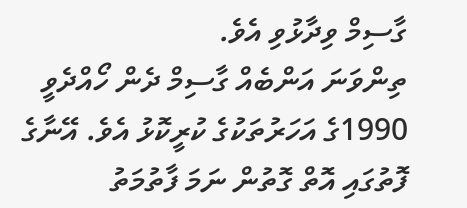ގާސިމް ވިދާޅުވި އެވެ.
ތިންވަނަ އަންބެއް ގާސިމް ދެން ހޯއްދެވީ 1990ގެ އަހަރުތަކުގެ ކުރީކޮޅު އެވެ. އޭނާގެ ފޮތުގައި އޮތް ގޮތުން ނަމަ ފާތުމަތު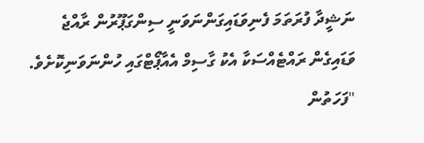ނަޝީދާ ފުރަތަމަ ފެނިވަޑައިގަންނަވަނީ ސިންގަޕޫރުން ރާއްޖެ ވަޑައިގެން ރައްޓެއްސަކާ އެކު ގާސިމް އެއާޕޯޓްގައި ހުންނަވަނިކޮށެވެ.
"ފަހަތުން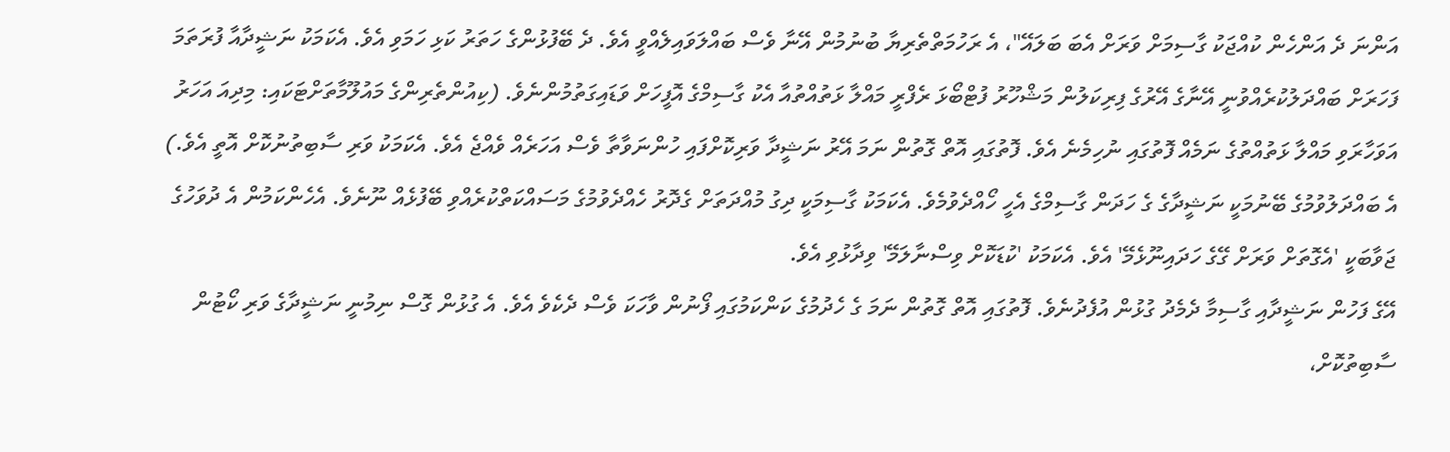އަންނަ ދެ އަންހެން ކުއްޖަކު ގާސިމަށް ވަރަށް އެބަ ބަލައޭ"، އެ ރަހުމަތްތެރިޔާ ބުނުމުން އޭނާ ވެސް ބައްލަވައިލެއްވީ އެވެ. ދެ ބޭފުޅުންގެ ހަތަރު ކަޅި ހަމަވި އެވެ. އެކަމަކު ނަޝީދާއާ ފުރަތަމަ ފަހަރަށް ބައްދަލުކުރެއްވުނީ އޭނާގެ އޭރުގެ ފިރިކަލުން މަޝްހޫރު ފުޓްބޯޅަ ރެފްރީ މައްލާ ޅަތުއްތުއާ އެކު ގާސިމްގެ އޮފީހަށް ވަޑައިގަތުމުންނެވެ. (ކިއުންތެރިންގެ މައުލޫމާތަށްޓަކައި: މިދިއަ އަހަރު އަވަހާރަވި މައްލާ ޅަތުއްތުގެ ނަމެއް ފޮތުގައި ނުހިމެނެ އެވެ. ފޮތުގައި އޮތް ގޮތުން ނަމަ އޭރު ނަޝީދާ ވަރިކޮށްފައި ހުންނަވާތާ ވެސް އަހަރެއް ވެއްޖެ އެވެ. އެކަމަކު ވަރި ސާބިތުނުކޮށް އޮތީ އެވެ.)
އެ ބައްދަލުވުމުގެ ބޭނުމަކީ ނަޝީދާގެ ގެ ހަދަން ގާސިމްގެ އެހީ ހޯއްދެވުމެވެ. އެކަމަކު ގާސިމަކީ ދިގު މުއްދަތަށް ގެދޮރު ހެއްދެވުމުގެ މަސައްކަތްކުރެއްވި ބޭފުޅެއް ނޫނެވެ. އެހެންކަމުން އެ ދުވަހުގެ ޖަވާބަކީ 'އެގޮތަށް ވަރަށް ގޭގެ ހަދައިނޫޅެމޭ' އެވެ. އެކަމަކު 'ކުޑަކޮށް ވިސްނާލަމޭ' ވިދާޅުވި އެވެ.
އޭގެ ފަހުން ނަޝީދާއި ގާސިމާ ދެމެދު ގުޅުން އުފެދުނެވެ. ފޮތުގައި އޮތް ގޮތުން ނަމަ ގެ ހެދުމުގެ ކަންކަމުގައި ފޯނުން ވާހަކަ ވެސް ދެކެވެ އެވެ. އެ ގުޅުން ގޮސް ނިމުނީ ނަޝީދާގެ ވަރި ކޯޓުން ސާބިތުކޮށް،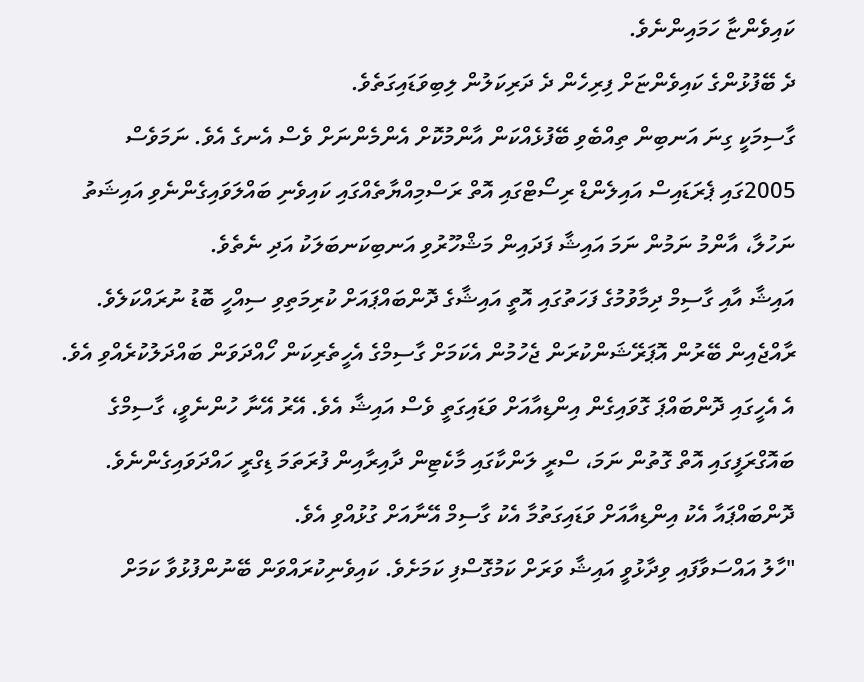ކައިވެންޏާ ހަމައިންނެވެ.
ދެ ބޭފުޅުންގެ ކައިވެންޏަށް ފިރިހެން ދެ ދަރިކަލުން ލިބިވަޑައިގަތެވެ.
ގާސިމަކީ ގިނަ އަނބިން ތިއްބެވި ބޭފުޅެއްކަން އާންމުކޮށް އެންމެންނަށް ވެސް އެނގެ އެވެ. ނަމަވެސް 2005ގައި ޕެރަޑައިސް އައިލެންޑް ރިސޯޓްގައި އޮތް ރަސްމިއްޔާތެއްގައި ކައިވެނި ބައްލަވައިގެންނެވި އައިޝަތު ނަހުލާ، އާންމު ނަމުން ނަމަ އައިޝާ ފަދައިން މަޝްހޫރުވި އަނބިކަނބަލަކު އަދި ނެތެވެ.
އައިޝާ އާއި ގާސިމް ދިމާވުމުގެ ފަހަތުގައި އޮތީ އައިޝާގެ ދޮންބައްޕައަށް ކުރިމަތިވި ސިއްހީ ބޮޑު ނުރައްކަލެވެ. ރާއްޖެއިން ބޭރުން އޮޕަރޭޝަންކުރަން ޖެހުމުން އެކަމަށް ގާސިމްގެ އެހީތެރިކަން ހޯއްދަވަން ބައްދަލުކުރެއްވި އެވެ.
އެ އެހީގައި ދޮންބައްޕަ ގޮވައިގެން އިންޑިއާއަށް ވަޑައިގަތީ ވެސް އައިޝާ އެވެ. އޭރު އޭނާ ހުންނެވީ، ގާސިމްގެ ބައޮގްރަފީގައި އޮތް ގޮތުން ނަމަ، ސްރީ ލަންކާގައި މާކެޓިން ދާއިރާއިން ފުރަތަމަ ޑިގްރީ ހައްދަވައިގެންނެވެ.
ދޮންބައްޕައާ އެކު އިންޑިއާއަށް ވަޑައިގަތުމާ އެކު ގާސިމް އޭނާއަށް ގުޅުއްވި އެވެ.
"ހާލު އައްސަވާފައި ވިދާޅުވީ އައިޝާ ވަރަށް ކަމުގޮސްފި ކަމަށެވެ. ކައިވެނިކުރައްވަން ބޭނުންފުޅުވާ ކަމަށް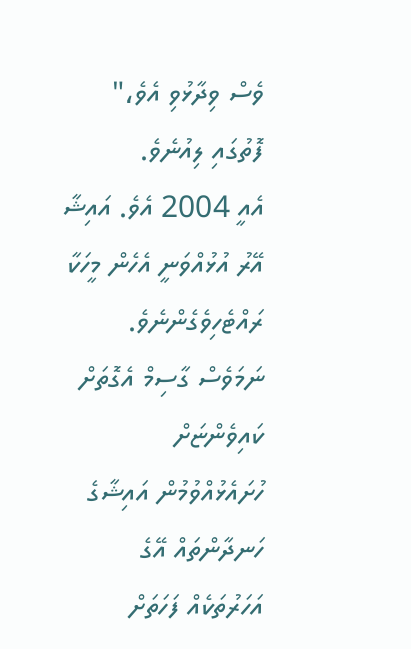ވެސް ވިދާޅުވި އެވެ،" ފޮތުގައި ލިއުނެވެ.
އެއީ 2004 އެވެ. އައިޝާ އޭރު އުޅުއްވަނީ އެހެން މީހަކާ ރައްޓެހިވެގެންނެވެ. ނަމަވެސް ގާސިމް އެގޮތަށް ކައިވެންޏަށް ހުށައެޅުއްވުމުން އައިޝާގެ ހަނދާންތައް އޭގެ އަހަރުތަކެއް ފަހަތަށް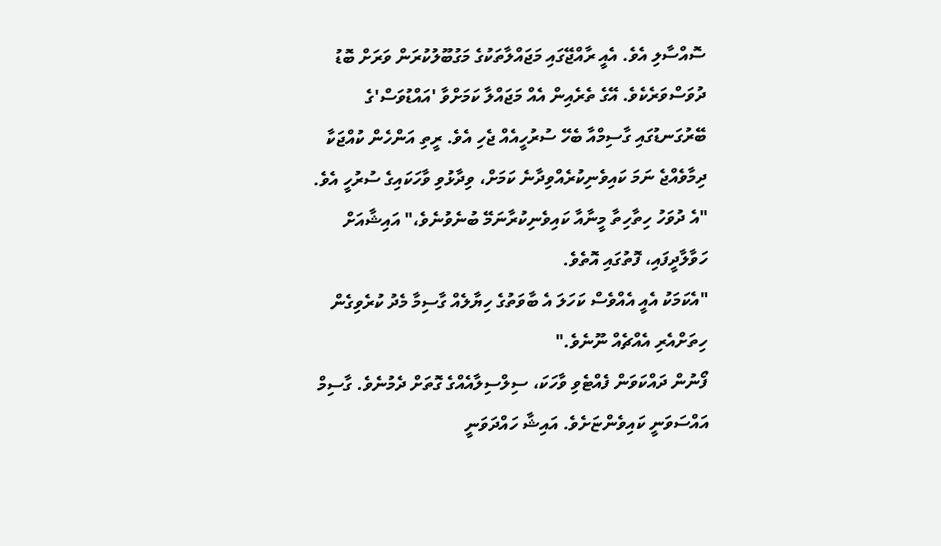ސޮއްސާލި އެވެ. އެއީ ރާއްޖޭގައި މަޖައްލާތަކުގެ މަގުބޫލުކުރަން ވަރަށް ބޮޑު ދުވަސްވަރެކެވެ. އޭގެ ތެރެއިން އެއް މަޖައްލާ ކަމަށްވާ 'އައްޑުވަސް'ގެ ބޭރުގަނޑުގައި ގާސިމްއާ ބެހޭ ސުރުހީއެއް ޖެހި އެވެ. ރީތި އަންހެން ކުއްޖަކާ ދިމާވެއްޖެ ނަމަ ކައިވެނިކުރެއްވިދާނެ ކަމަށް، ވިދާޅުވި ވާހަކައިގެ ސުރުހީ އެވެ.
"އެ ދުވަހު ހިތާހިތާ މީނާއާ ކައިވެނިކުރާނަމޭ ބުނެވުނެވެ،" އައިޝާއަށް ހަވާލާދީފައި، ފޮތުގައި އޮތެވެ.
"އެކަމަކު އެއީ އެއްވެސް ކަހަލަ އެ ބާވަތުގެ ހިޔާލެއް ގާސިމާ މެދު ކުރެވިގެން ހިތަށްއެރި އެއްޗެއް ނޫނެވެ."
ފޯނުން ދައްކަވަން ފެއްޓެވި ވާހަކަ، ސިލްސިލާއެއްގެ ގޮތަށް ދެމުނެވެ. ގާސިމް އައްސަވަނީ ކައިވެންޏަށެވެ. އައިޝާ ހައްދަވަނީ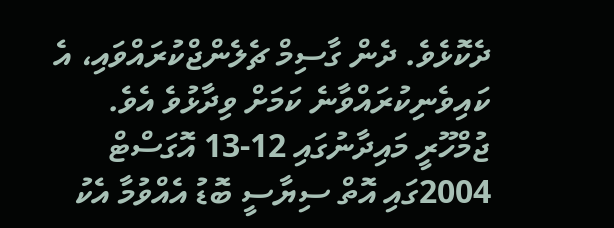ދެކޮޅެވެ. ދެން ގާސިމް ޗެލެންޖްކުރައްވައި، އެ ކައިވެނިކުރައްވާނެ ކަމަށް ވިދާޅުވެ އެވެ.
ޖުމްހޫރީ މައިދާނުގައި 12-13 އޮގަސްޓް 2004ގައި އޮތް ސިޔާސީ ބޮޑު އެއްވުމާ އެކު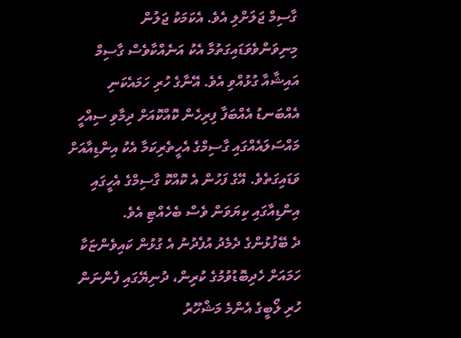ގާސިމް ޖަލަށްލި އެވެ. އެކަމަކު ޖަލުން މިނިވަންވެވަޑައިގަތުމާ އެކު އަނެއްކާވެސް ގާސިމް އައިޝާއާ ގުޅުއްވި އެވެ. އޭނާގެ ހުރި ހަމައެކަނި އެއްބަނޑު އެއްބަފާ ފިރިހެން ކޮއްކޮއަށް ދިމާވި ސިއްހީ މައްސަލައެއްގައި ގާސިމްގެ އެހީތެރިކަމާ އެކު އިންޑިއާއަށް ވަޑައިގަތެވެ. އޭގެ ފަހުން އެ ކޮއްކޮ ގާސިމްގެ އެހީގައި އިންޑިއާގައި ކިޔަވަން ވެސް ބެހެއްޓި އެވެ.
ދެ ބޭފުޅުންގެ ދެމެދު އުފެދުނު އެ ގުޅުން ކައިވެންޏަކާ ހަމައަށް ހެދިބޮޑުވުމުގެ ކުރިން، ދުނިޔޭގައި ފެންނަން ހުރި ލޯބީގެ އެންމެ މަޝްހޫރު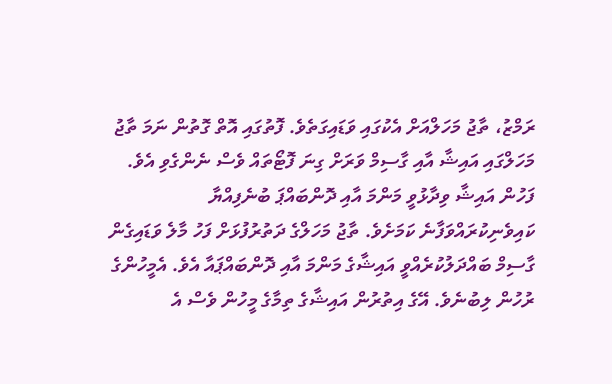ރަމްޒު، ތާޖު މަހަލްއަށް އެކުގައި ވަޑައިގަތެވެ. ފޮތުގައި އޮތް ގޮތުން ނަމަ ތާޖު މަހަލްގައި އައިޝާ އާއި ގާސިމް ވަރަށް ގިނަ ފޮޓޯތައް ވެސް ނެންގެވި އެވެ.
ފަހުން އައިޝާ ވިދާޅުވީ މަންމަ އާއި ދޮންބައްޕަ ބުނެފިއްޔާ ކައިވެނިކުރައްވަފާނެ ކަމަށެވެ. ތާޖު މަހަލްގެ ދަތުރުފުޅަށް ފަހު މާލެ ވަޑައިގެން ގާސިމް ބައްދަލުކުރެއްވީ އައިޝާގެ މަންމަ އާއި ދޮންބައްޕައާ އެވެ. އެމީހުންގެ ރުހުން ލިބުނެވެ. އޭގެ އިތުރުން އައިޝާގެ ތިމާގެ މީހުން ވެސް އެ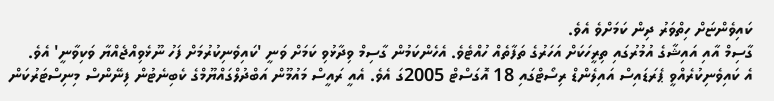ކައިވެންޏަށް ހިތްވަރު ދިން ކަމަށްވެ އެވެ.
ގާސިމް އާއި އައިޝާގެ އުމުރުގައި ތިރީހަކަށް އަހަރުގެ ތަފާތެއް ހުއްޓެވެ. އެހެންކަމުން ގާސިމް ވިދާޅުވި ކަމަށް ވަނީ 'ކައިވެނިކުރުމަށް ފަހު ނޫޅެވިއްޖެއްޔާ ވަކިވާނީ' އެވެ.
އެ ކައިވެނިކުރެއްވީ ޕެރަޑައިސް އައިލެންޑް ރިސޯޓްގައި 18 އޮގަސްޓް 2005ގަ އެވެ. އެއީ ރައީސް މައުމޫން އަބްދުލްގައްޔޫމްގެ ކެބިނެޓުން ފިނޭންސް މިނިސްޓަރުކަން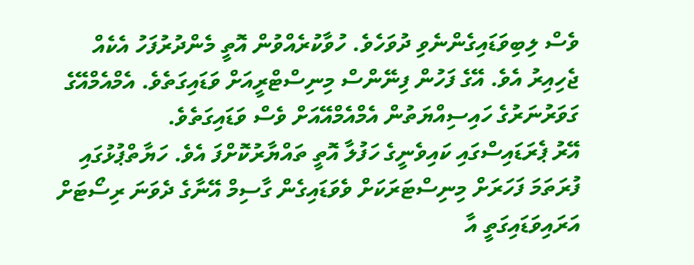ވެސް ލިބިވަޑައިގެންނެވި ދުވަހެވެ. ހުވާކުރެއްވުން އޮތީ މެންދުރުފަހު އެކެއް ޖެހިއިރު އެވެ. އޭގެ ފަހުން ފިނޭންސް މިނިސްޓްރީއަށް ވަޑައިގަތެވެ. އެމްއެމްއޭގެ ގަވަރުނަރުގެ ހައިސިއްޔަތުން އެމްއެމްއޭއަށް ވެސް ވަޑައިގަތެވެ.
އޭރު ޕެރަޑައިސްގައި ކައިވެނީގެ ހަފުލާ އޮތީ ތައްޔާރުކޮށްފަ އެވެ. ހަޔާތްޕުޅުގައި ފުރަތަމަ ފަހަރަށް މިނިސްޓަރަކަށް ވެވަޑައިގެން ގާސިމް އޭނާގެ ދެވަނަ ރިސޯޓަށް އަރައިވަޑައިގަތީ އާ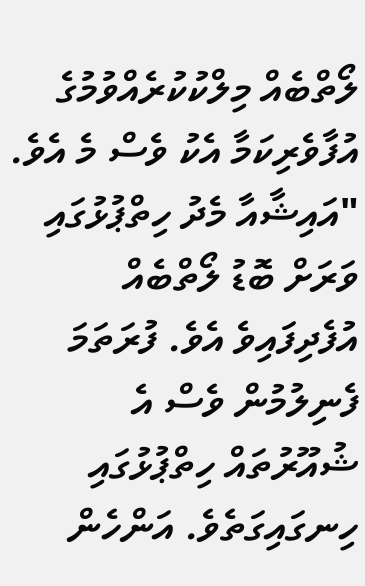ލޯތްބެއް މިލްކުކުރެއްވުމުގެ އުފާވެރިކަމާ އެކު ވެސް މެ އެވެ.
"އައިޝާއާ މެދު ހިތްޕުޅުގައި ވަރަށް ބޮޑު ލޯތްބެއް އުފެދިފައިވެ އެވެ. ފުރަތަމަ ފެނިލުމުން ވެސް އެ ޝުއޫރުތައް ހިތްޕުޅުގައި ހިނގައިގަތެވެ. އަންހެން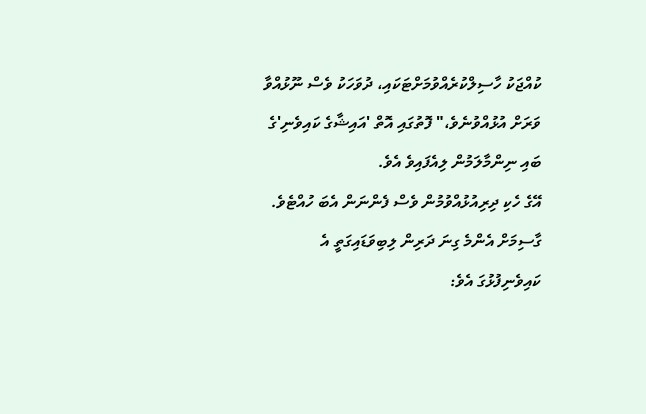ކުއްޖަކު ހާސިލްކުރެއްވުމަށްޓަކައި، ދުވަހަކު ވެސް ނޫޅުއްވާ ވަރަށް އުޅުއްވުނެވެ،" ފޮތުގައި އޮތް 'އައިޝާގެ ކައިވެނި'ގެ ބައި ނިންމާލަމުން ލިއެފައިވެ އެވެ.
އޭގެ ހެކި ދިރިއުޅުއްވުމުން ވެސް ފެންނަން އެބަ ހުއްޓެވެ. ގާސިމަށް އެންމެ ގިނަ ދަރިން ލިބިވަޑައިގަތީ އެ ކައިވެނިފުޅުގަ އެވެ: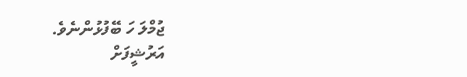ޖުމްލަ ހަ ބޭފުޅުންނެވެ.
އަރުޝީފަށް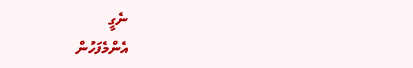ނެގީ
އެންމެފަހުން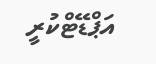އަޕްޑޭޓްކުރީ